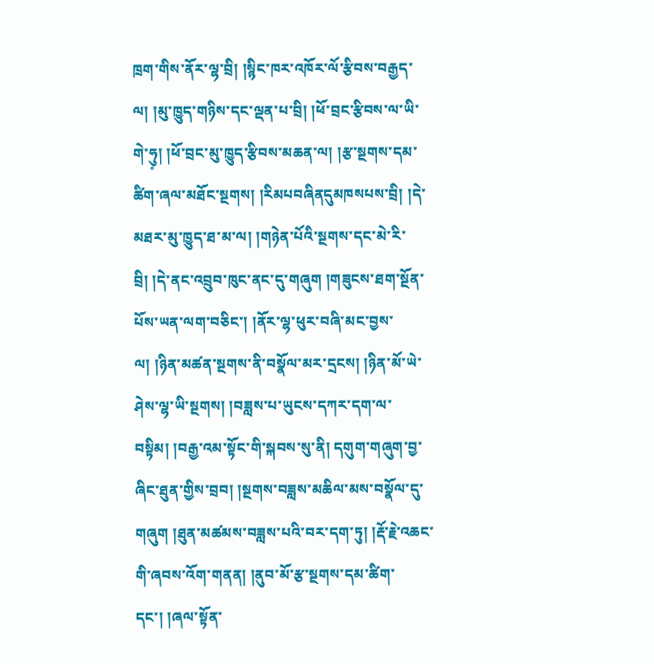ཁྲག་གིས་ནོར་ལྷ་བྲི། །སྙིང་ཁར་འཁོར་ལོ་རྩིབས་བརྒྱད་ལ། །མུ་ཁྱུད་གཉིས་དང་ལྡན་པ་བྲི། །ཕོ་བྲང་རྩིབས་ལ་ཡི་གེ་ཧུ༷། །ཕོ་བྲང་མུ་ཁྱུད་རྩིབས་མཆན་ལ། །རྩ་སྔགས་དམ་ཚིག་ཞལ་མཐོང་སྔགས། །རིམཔབཞིནདུམཁསཔས་བྲི། །དེ་མཐར་མུ་ཁྱུད་ཐ་མ་ལ། །གཉེན་པོའི་སྔགས་དང་མེ་རི་བྲི། །དེ་ནང་འབྲུབ་ཁུང་ནང་དུ་གཞུག །གཟུངས་ཐག་སྔོན་པོས་ཡན་ལག་བཅིང་། །ནོར་ལྷ་ཕུར་བཞི་མང་བྱས་ལ། །ཉིན་མཚན་སྔགས་ནི་བསྣོལ་མར་དྲངས། །ཉིན་མོ་ཡེ་ཤེས་ལྷ་ཡི་སྔགས། །བཟླས་པ་ཡུངས་དཀར་དག་ལ་བསྟིམ། །བརྒྱ་འམ་སྟོང་གི་སྐབས་སུ་ནི། དགུག་གཞུག་བྱ་ཞིང་ཐུན་གྱིས་བྲབ། །སྔགས་བཟླས་མཆིལ་མས་བསྣོལ་དུ་གཞུག །ཐུན་མཚམས་བཟླས་པའི་བར་དག་ཏུ། །རྡོ་རྗེ་འཆང་གི་ཞབས་འོག་གནན། །ནུབ་མོ་རྩ་སྔགས་དམ་ཚིག་དང་། །ཞལ་སྟོན་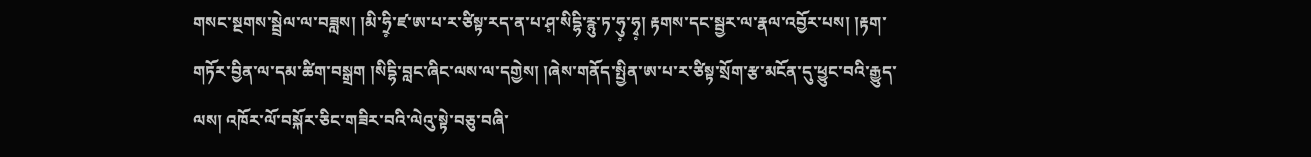གསང་སྔགས་སྦྲེལ་ལ་བཟླས། །མི་ཧྲི༷་ཛ་ཨ་པ་ར་ཙིསྟ་རད་ན་པ་ཤ༷་སིདྷི་རྙུ་ཏ་ཧུ༷་ཧྭ༷། རྟགས་དང་སྦྱར་ལ་རྣལ་འབྱོར་པས། །རྟག་གཏོར་བྱིན་ལ་དམ་ཚིག་བསྒྲག །སིདྷི་བླང་ཞིང་ལས་ལ་དགྱེས། །ཞེས་གནོད་སྤྱིན་ཨ་པ་ར་ཙིསྟ་སྲོག་རྩ་མངོན་དུ་ཕྱུང་བའི་རྒྱུད་ལས། འཁོར་ལོ་བསྐོར་ཅིང་གཟིར་བའི་ལེའུ་སྟེ་བཅུ་བཞི་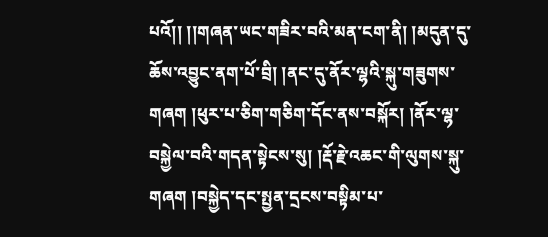པའོ།། །།གཞན་ཡང་གཟིར་བའི་མན་ངག་ནི། །མདུན་དུ་ཆོས་འབྱུང་ནག་པོ་བྲི། །ནང་དུ་ནོར་ལྷའི་སྐུ་གཟུགས་གཞག །ཕུར་པ་ཅིག་གཅིག་དོང་ནས་བསྐོར། །ནོར་ལྷ་བསྐྱེལ་བའི་གདན་སྟེངས་སུ། །རྡོ་རྗེ་འཆང་གི་ལུགས་སྐུ་གཞག །བསྐྱེད་དང་སྤྱན་དྲངས་བསྟིམ་པ་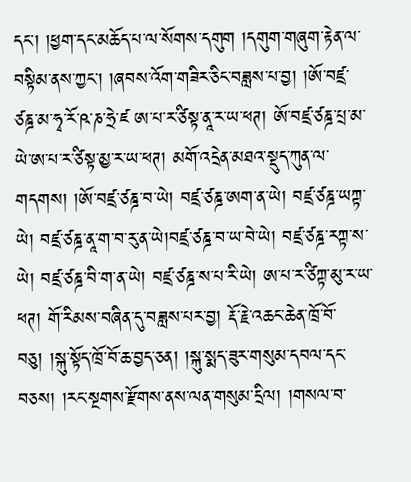དང་། །ཕྱག་དང་མཆོད་པ་ལ་སོགས་དགུག །དགུག་གཞུག་རྟེན་ལ་བསྟིམ་ནས་ཀྱང་། །ཞབས་འོག་གཟིར་ཅིང་བཟླས་པ་བྱ། །ཨོ་བཛྲ་ཙཎྜ་མ་ཧྭ་རོ་ཥ་ཎ་ཧྲེ་ཛ ཨ་པ་ར་ཙིསྟ་ནཱ་ར་ཡ་ཕཊ། ཨོ་བཛྲ་ཙཎྜ་པྲ་མ་ཡེ་ཨ་པ་ར་ཙིསྟ་མྱ་ར་ཡ་ཕཊ། མགོ་འདྲེན་མཐའ་སྡུད་ཀུན་ལ་གདགས། །ཨོ་བཛྲ་ཙཎྜ་བ་ཡེ། བཛྲ་ཙཎྜ་ཨག་ན་ཡེ། བཛྲ་ཙཎྜ་ཡཀྟ་ཡེ། བཛྲ་ཙཎྜ་ནཱ་ག་བ་རུ་ན་ཡེ།བཛྲ་ཙཎྜ་བ་ཡ་བེ་ཡེ། བཛྲ་ཙཎྜ་རཀྟ་ས་ཡེ། བཛྲ་ཙཎྜ་བི་ག་ན་ཡེ། བཛྲ་ཙཎྜ་ས་པ་རི་ཡེ། ཨ་པ་ར་ཙིཀྟ་མུ་ར་ཡ་ཕཊ། གོ་རིམས་བཞིན་དུ་བཟླས་པར་བྱ། རྡོ་རྗེ་འཆང་ཆེན་ཁྲོ་བོ་བཅུ། །སྐུ་སྟོད་ཁྲོ་བོ་ཆ་བྱད་ཅན། །སྐུ་སྨད་ཟུར་གསུམ་དབལ་དང་བཅས། །རང་སྔགས་རྫོགས་ནས་ལན་གསུམ་དྲིལ། །གསལ་བ་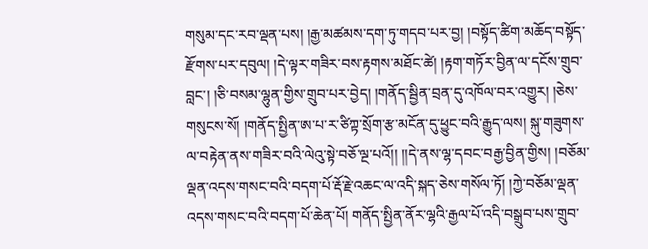གསུམ་དང་རབ་ལྡན་པས། །རྒྱ་མཚམས་དག་ཏུ་གདབ་པར་བྱ། །བསྟོད་ཚིག་མཆོད་བསྟོད་རྫོགས་པར་དབུལ། །དེ་ལྟར་གཟིར་བས་རྟགས་མཐོང་ཚེ། །རྟག་གཏོར་བྱིན་ལ་དངོས་གྲུབ་བླང་། །ཅི་བསམ་ལྷུན་གྱིས་གྲུབ་པར་བྱེད། །གནོད་སྦྱིན་བྲན་དུ་འཁོལ་བར་འགྱུར། །ཅེས་གསུངས་སོ། །གནོད་སྤྱིན་ཨ་པ་ར་ཙིཀྟ་སྲོག་རྩ་མངོན་དུ་ཕྱུང་བའི་རྒྱུད་ལས། སྐུ་གཟུགས་ལ་བརྟེན་ནས་གཟིར་བའི་ལེའུ་སྟེ་བཅོ་ལྔ་པའོ།། །།དེ་ནས་ལྷ་དབང་བརྒྱ་བྱིན་གྱིས། །བཅོམ་ལྡན་འདས་གསང་བའི་བདག་པོ་རྡོ་རྗེ་འཆང་ལ་འདི་སྐད་ཅེས་གསོལ་ཏོ། །ཀྱེ་བཅོམ་ལྡན་འདས་གསང་བའི་བདག་པོ་ཆེན་པོ། གནོད་སྤྱིན་ནོར་ལྷའི་རྒྱལ་པོ་འདི་བསྒྲུབ་པས་གྲུབ་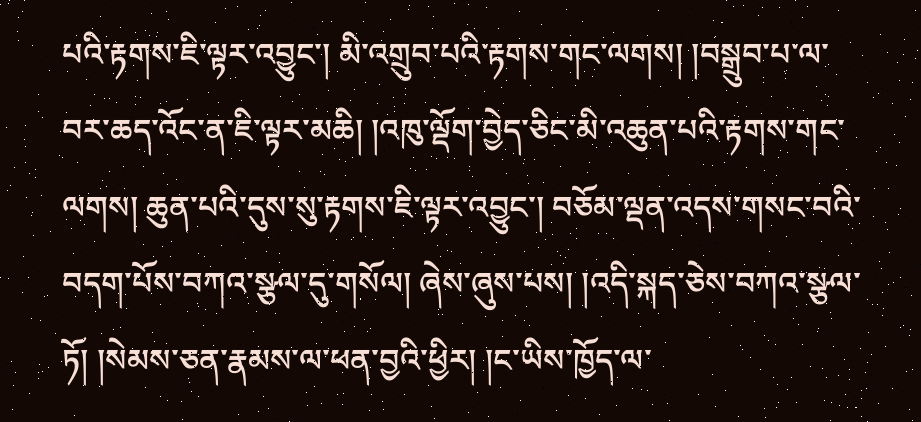པའི་རྟགས་ཇི་ལྟར་འབྱུང་། མི་འགྲུབ་པའི་རྟགས་གང་ལགས། །བསྒྲུབ་པ་ལ་བར་ཆད་འོང་ན་ཇི་ལྟར་མཆི། །འཁུ་ལྡོག་བྱེད་ཅིང་མི་འཆུན་པའི་རྟགས་གང་ལགས། ཆུན་པའི་དུས་སུ་རྟགས་ཇི་ལྟར་འབྱུང་། བཅོམ་ལྡན་འདས་གསང་བའི་བདག་པོས་བཀའ་སྩལ་དུ་གསོལ། ཞེས་ཞུས་པས། །འདི་སྐད་ཅེས་བཀའ་སྩལ་ཏོ། །སེམས་ཅན་རྣམས་ལ་ཕན་བྱའི་ཕྱིར། །ང་ཡིས་ཁྱོད་ལ་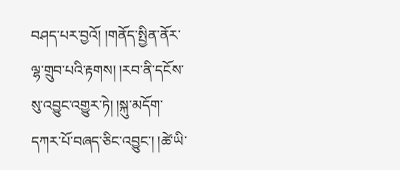བཤད་པར་བྱའོ། །གནོད་སྤྱིན་ནོར་ལྷ་གྲུབ་པའི་རྟགས། །རབ་ནི་དངོས་སུ་འབྱུང་འགྱུར་ཏེ། །སྐུ་མདོག་དཀར་པོ་བཞད་ཅིང་འབྱུང་། །ཚེ་ཡི་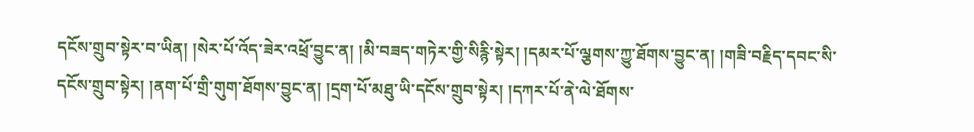དངོས་གྲུབ་སྟེར་བ་ཡིན། །སེར་པོ་འོད་ཟེར་འཕྲོ་བྱུང་ན། །མི་བཟད་གཏེར་གྱི་སིརྙི་སྟེར། །དམར་པོ་ལྕགས་ཀྱུ་ཐོགས་བྱུང་ན། །གཟི་བརྗིད་དབང་སི་དངོས་གྲུབ་སྟེར། །ནག་པོ་གྲི་གུག་ཐོགས་བྱུང་ན། །དྲག་པོ་མཐུ་ཡི་དངོས་གྲུབ་སྟེར། །དཀར་པོ་ནེ་ལེ་ཐོགས་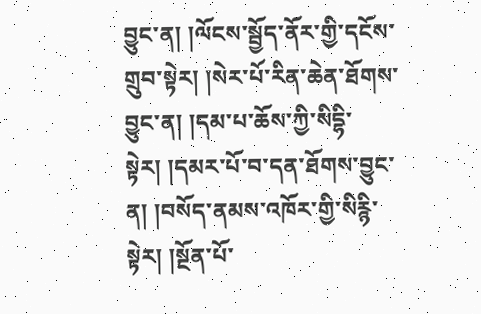བྱུང་ན། །ལོངས་སྦྱོད་ནོར་གྱི་དངོས་གྲུབ་སྟེར། །སེར་པོ་རིན་ཆེན་ཐོགས་བྱུང་ན། །དམ་པ་ཆོས་ཀྱི་སིདྷི་སྟེར། །དམར་པོ་བ་དན་ཐོགས་བྱུང་ན། །བསོད་ནམས་འཁོར་གྱི་སིརྙི་སྟེར། །སྔོན་པོ་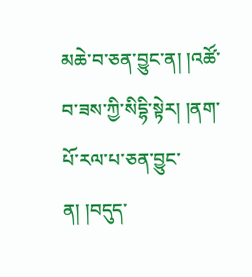མཆེ་བ་ཅན་བྱུང་ན། །འཚོ་བ་ཟས་ཀྱི་སིདྷི་སྟེར། །ནག་པོ་རལ་པ་ཅན་བྱུང་ན། །བདུད་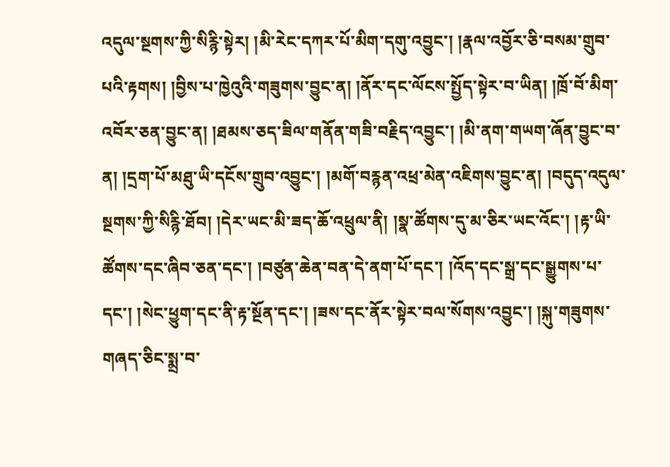འདུལ་སྔགས་ཀྱི་སིརྙི་སྟེར། །མི་རེང་དཀར་པོ་མིག་དགུ་འབྱུང་། །རྣལ་འབྱོར་ཅི་བསམ་གྲུབ་པའི་རྟགས། །བྱིས་པ་ཁྱེའུའི་གཟུགས་བྱུང་ན། །ནོར་དང་ལོངས་སྤྱོད་སྟེར་བ་ཡིན། །ཁྲོ་བོ་མིག་འབོར་ཅན་བྱུང་ན། །ཐམས་ཅད་ཟིལ་གནོན་གཟི་བརྗིད་འབྱུང་། །མི་ནག་གཡག་ཞོན་བྱུང་བ་ན། །དྲག་པོ་མཐུ་ཡི་དངོས་གྲུབ་འབྱུང་། །མགོ་བརྙན་འཕྲ་མེན་འཇིགས་བྱུང་ན། །བདུད་འདུལ་སྔགས་ཀྱི་སིརྙི་ཐོབ། །དེར་ཡང་མི་ཟད་ཆོ་འཕྲུལ་ནི། །སྣ་ཚོགས་དུ་མ་ཅིར་ཡང་འོང་། །རྟ་ཡི་ཚོགས་དང་ཞིབ་ཅན་དང་། །བཙུན་ཆེན་བན་དེ་ནག་པོ་དང་། །འོད་དང་སྒྲ་དང་སྒྱུགས་པ་དང་། །སེང་ཕྱུག་དང་ནི་རྟ་སྔོན་དང་། །ཟས་དང་ནོར་སྟེར་བལ་སོགས་འབྱུང་། །སྐུ་གཟུགས་གཞད་ཅིང་སྨྲ་བ་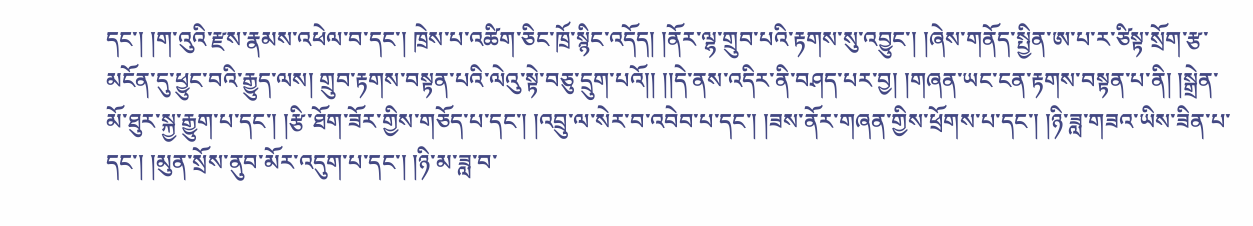དང་། །ག་འུའི་རྫས་རྣམས་འཕེལ་བ་དང་། ཁྲེས་པ་འཚིག་ཅིང་ཁྲོ་སྙིང་འདོད། །ནོར་ལྷ་གྲུབ་པའི་རྟགས་སུ་འབྱུང་། །ཞེས་གནོད་སྤྱིན་ཨ་པ་ར་ཙིསྟ་སྲོག་རྩ་མངོན་དུ་ཕྱུང་བའི་རྒྱུད་ལས། གྲུབ་རྟགས་བསྟན་པའི་ལེའུ་སྟེ་བཅུ་དྲུག་པའོ།། །།དེ་ནས་འདིར་ནི་བཤད་པར་བྱ། །གཞན་ཡང་ངན་རྟགས་བསྟན་པ་ནི། །སྒྲེན་མོ་ཐུར་སྐྱ་རྒྱུག་པ་དང་། །རྩི་ཐོག་ཟོར་གྱིས་གཅོད་པ་དང་། །འབྲུ་ལ་སེར་བ་འབེབ་པ་དང་། །ཟས་ནོར་གཞན་གྱིས་ཕྲོགས་པ་དང་། །ཉི་ཟླ་གཟའ་ཡིས་ཟིན་པ་དང་། །མུན་སྲོས་ནུབ་མོར་འདུག་པ་དང་། །ཉི་མ་ཟླ་བ་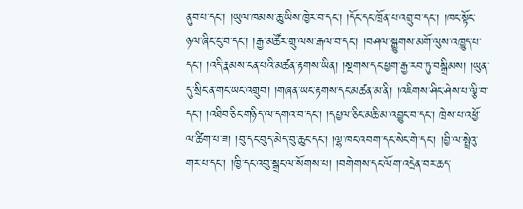ནུབ་པ་དང་། །ཡུལ་ཁམས་ཆུ་ཡིས་ཁྱེར་བ་དང་། །དོང་དང་ཁྲོན་པ་འབྲུ་བ་དང་། །ཁང་སྟོང་ཉལ་ཞིང་ངུ་བ་དང་། །རྒྱ་མཚོར་གྲུ་ལས་རྒལ་བ་དང་། །བཤལ་སྒྱུགས་མགོ་ལུས་འཁྱུད་པ་དང་། །འདི་རྣམས་ངན་པའི་མཚན་རྟགས་ཡིན། །སྔགས་དང་ཕྱག་རྒྱ་རབ་ཏུ་བསྒྲིམས། །ཡུན་དུ་སྲིང་ན་གང་ཡང་འགྲུབ། །གཞན་ཡང་རྟགས་དང་མཚན་མ་ནི། །འཇིགས་ཤིང་ཤེས་པ་ལྕི་བ་དང་། །འཐིབ་ཅིང་གཉིད་ལ་དགའ་བ་དང་། །དཔྱལ་ཅིང་མཆི་མ་འབྱུང་བ་དང་། ཁྲེས་པ་འཕྱོ་ལ་ཚིག་པ་ཟ། །བུ་དང་བུད་མེད་བུ་ཆུང་དང་། །ལྷ་ཁང་འབག་དང་སེང་གེ་དང་། །བྱི་ལ་སྤྲེའུ་གར་པ་དང་། །ཁྱི་དང་འབུ་སྒྲང་ལ་སོགས་པ། །བགེགས་དང་ལོག་འདྲེན་བར་ཆད་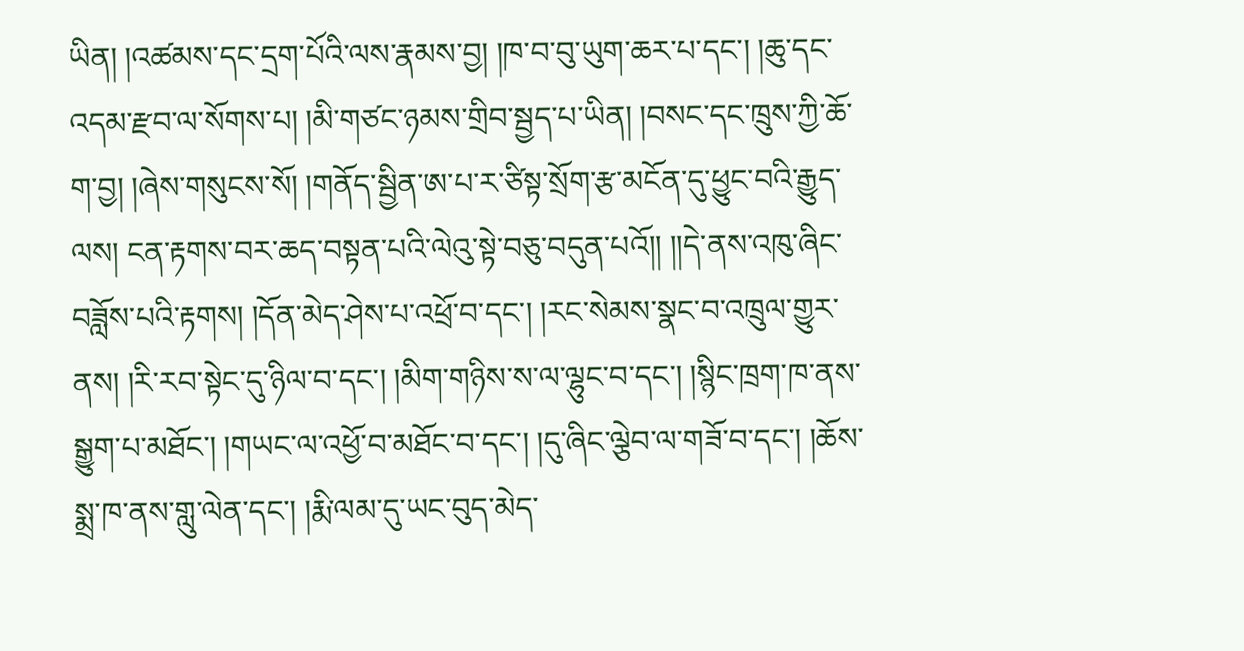ཡིན། །འཚམས་དང་དྲག་པོའི་ལས་རྣམས་བྱ། །ཁ་བ་བུ་ཡུག་ཆར་པ་དང་། །ཆུ་དང་འདམ་རྫབ་ལ་སོགས་པ། །མི་གཙང་ཉམས་གྲིབ་སྦྱད་པ་ཡིན། །བསང་དང་ཁྲུས་ཀྱི་ཆོ་ག་བྱ། །ཞེས་གསུངས་སོ། །གནོད་སྦྱིན་ཨ་པ་ར་ཙིསྟ་སྲོག་རྩ་མངོན་དུ་ཕྱུང་བའི་རྒྱུད་ལས། ངན་རྟགས་བར་ཆད་བསྟན་པའི་ལེའུ་སྟེ་བཅུ་བདུན་པའོ།། །།དེ་ནས་འཁུ་ཞིང་བཟློས་པའི་རྟགས། །དོན་མེད་ཤེས་པ་འཕྲོ་བ་དང་། །རང་སེམས་སྣང་བ་འཁྲུལ་གྱུར་ནས། །རི་རབ་སྟེང་དུ་ཉིལ་བ་དང་། །མིག་གཉིས་ས་ལ་ལྷུང་བ་དང་། །སྙིང་ཁྲག་ཁ་ནས་སྒྱུག་པ་མཐོང་། །གཡང་ལ་འཕྱོ་བ་མཐོང་བ་དང་། །དུ་ཞིང་ལྕེབ་ལ་གཟོ་བ་དང་། །ཆོས་སྨྲ་ཁ་ནས་གླུ་ལེན་དང་། །རྨི་ལམ་དུ་ཡང་བུད་མེད་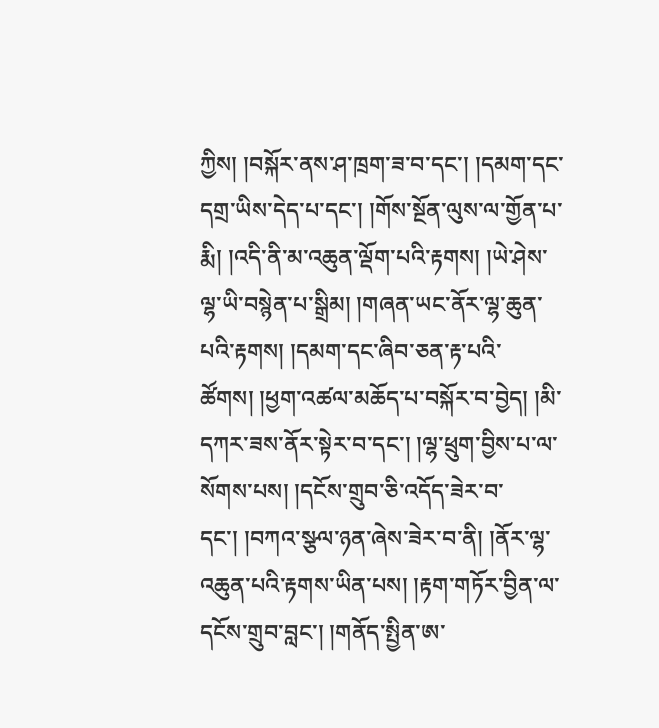ཀྱིས། །བསྐོར་ནས་ཤ་ཁྲག་ཟ་བ་དང་། །དམག་དང་དགྲ་ཡིས་དེད་པ་དང་། །གོས་སྔོན་ལུས་ལ་གྱོན་པ་རྨི། །འདི་ནི་མ་འཆུན་ལྡོག་པའི་རྟགས། །ཡེ་ཤེས་ལྷ་ཡི་བསྙེན་པ་སྒྲིམ། །གཞན་ཡང་ནོར་ལྷ་ཆུན་པའི་རྟགས། །དམག་དང་ཞིབ་ཅན་རྟ་པའི་ཚོགས། །ཕྱག་འཚལ་མཆོད་པ་བསྐོར་བ་བྱེད། །མི་དཀར་ཟས་ནོར་སྟེར་བ་དང་། །ལྷ་ཕྲུག་བྱིས་པ་ལ་སོགས་པས། །དངོས་གྲུབ་ཅི་འདོད་ཟེར་བ་དང་། །བཀའ་སྩལ་ཉན་ཞེས་ཟེར་བ་ནི། །ནོར་ལྷ་འཆུན་པའི་རྟགས་ཡིན་པས། །རྟག་གཏོར་བྱིན་ལ་དངོས་གྲུབ་བླང་། །གནོད་སྤྱིན་ཨ་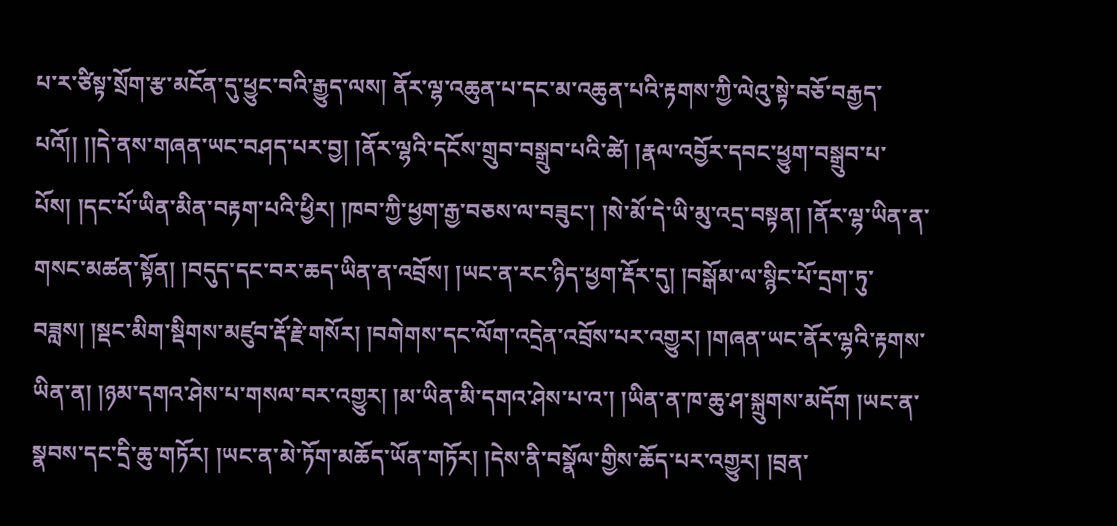པ་ར་ཙིསྟ་སྲོག་རྩ་མངོན་དུ་ཕྱུང་བའི་རྒྱུད་ལས། ནོར་ལྷ་འཆུན་པ་དང་མ་འཆུན་པའི་རྟགས་ཀྱི་ལེའུ་སྟེ་བཅོ་བརྒྱད་པའོ།། །།དེ་ནས་གཞན་ཡང་བཤད་པར་བྱ། །ནོར་ལྷའི་དངོས་གྲུབ་བསྒྲུབ་པའི་ཚེ། །རྣལ་འབྱོར་དབང་ཕྱུག་བསྒྲུབ་པ་པོས། །དང་པོ་ཡིན་མིན་བརྟག་པའི་ཕྱིར། །ཁབ་ཀྱི་ཕྱག་རྒྱ་བཅས་ལ་བཟུང་། །སེ་མོ་དེ་ཡི་མུ་འདྲ་བསྟན། །ནོར་ལྷ་ཡིན་ན་གསང་མཚན་སྟོན། །བདུད་དང་བར་ཆད་ཡིན་ན་འབྲོས། །ཡང་ན་རང་ཉིད་ཕྱག་རྡོར་དུ། །བསྒོམ་ལ་སྙིང་པོ་དྲག་ཏུ་བཟླས། །སྡང་མིག་སྡིགས་མཛུབ་རྡོ་རྗེ་གསོར། །བགེགས་དང་ལོག་འདྲེན་འབྲོས་པར་འགྱུར། །གཞན་ཡང་ནོར་ལྷའི་རྟགས་ཡིན་ན། །ཉམ་དགའ་ཤེས་པ་གསལ་བར་འགྱུར། །མ་ཡིན་མི་དགའ་ཤེས་པ་འ་། །ཡིན་ན་ཁ་ཆུ་ཤ་སྐྲུགས་མདོག །ཡང་ན་སྣབས་དང་དྲི་ཆུ་གཏོར། །ཡང་ན་མེ་ཏོག་མཆོད་ཡོན་གཏོར། །དེས་ནི་བསྣོལ་གྱིས་ཆོད་པར་འགྱུར། །བྲན་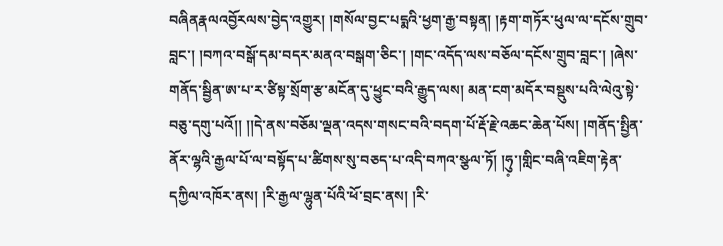བཞིནརྣལའབྱོརལས་བྱེད་འགྱུར། །གསོལ་བྱང་པདྨའི་ཕྱག་རྒྱ་བསྟན། །རྟག་གཏོར་ཕུལ་ལ་དངོས་གྲུབ་བླང་། །བཀའ་བསྒོ་དམ་བདར་མནའ་བསྒག་ཅིང་། །གང་འདོད་ལས་བཅོལ་དངོས་གྲུབ་བླང་། །ཞེས་གནོད་སྦྱིན་ཨ་པ་ར་ཙིསྟ་སྲོག་རྩ་མངོན་དུ་ཕྱུང་བའི་རྒྱུད་ལས། མན་ངག་མདོར་བསྡུས་པའི་ལེའུ་སྟེ་བཅུ་དགུ་པའོ།། །།དེ་ནས་བཅོམ་ལྡན་འདས་གསང་བའི་བདག་པོ་རྡོ་རྗེ་འཆང་ཆེན་པོས། །གནོད་སྤྱིན་ནོར་ལྷའི་རྒྱལ་པོ་ལ་བསྟོད་པ་ཚིགས་སུ་བཅད་པ་འདི་བཀའ་སྩལ་ཏོ། །ཧུ༷་།གླིང་བཞི་འཇིག་རྟེན་དཀྱིལ་འཁོར་ནས། །རི་རྒྱལ་ལྷུན་པོའི་ཕོ་བྲང་ནས། །རི་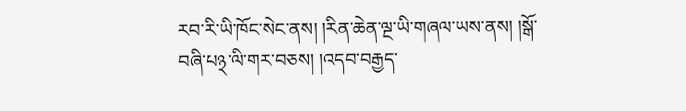རབ་རི་ཡི་ཁོང་སེང་ནས། །རིན་ཆེན་ལྔ་ཡི་གཞལ་ཡས་ནས། །སྒོ་བཞི་པ྅་ལི་གར་བཅས། །འདབ་བརྒྱད་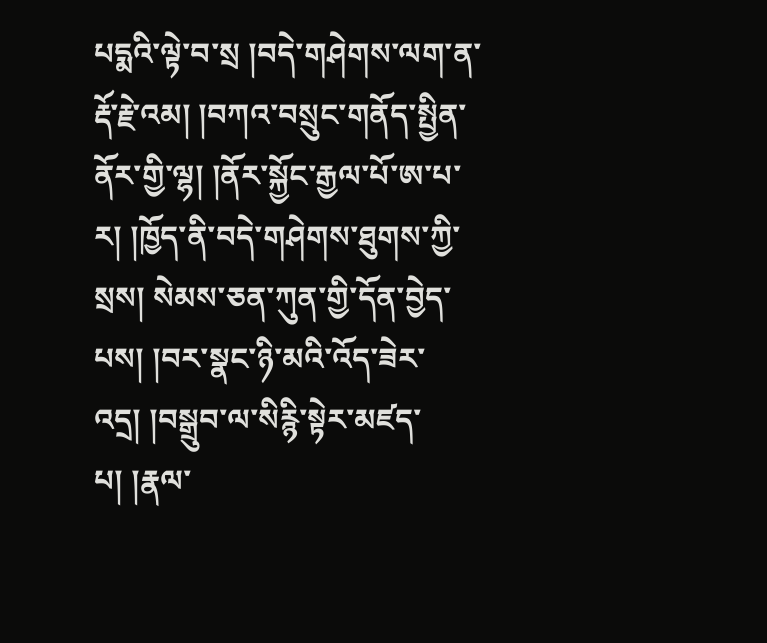པདྨའི་ལྟེ་བ་སྲ །བདེ་གཤེགས་ལག་ན་རྡོ་རྗེ་འམ། །བཀའ་བསྲུང་གནོད་སྤྱིན་ནོར་གྱི་ལྷ། །ནོར་སྐྱོང་རྒྱལ་པོ་ཨ་པ་ར། །ཁྱོད་ནི་བདེ་གཤེགས་ཐུགས་ཀྱི་སྲས། སེམས་ཅན་ཀུན་གྱི་དོན་བྱེད་པས། །བར་སྣང་ཉི་མའི་འོད་ཟེར་འདྲ། །བསྒྲུབ་ལ་སིརྙི་སྟེར་མཛད་པ། །རྣལ་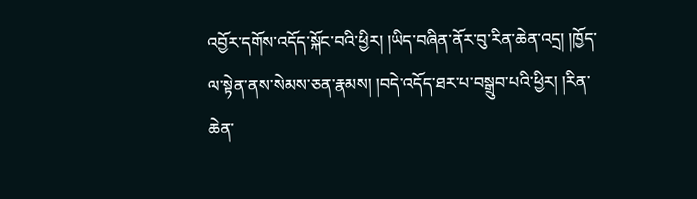འབྱོར་དགོས་འདོད་སྐོང་བའི་ཕྱིར། །ཡིད་བཞིན་ནོར་བུ་རིན་ཆེན་འདྲ། །ཁྱོད་ལ་སྟེན་ནས་སེམས་ཅན་རྣམས། །བདེ་འདོད་ཐར་པ་བསྒྲུབ་པའི་ཕྱིར། །རིན་ཆེན་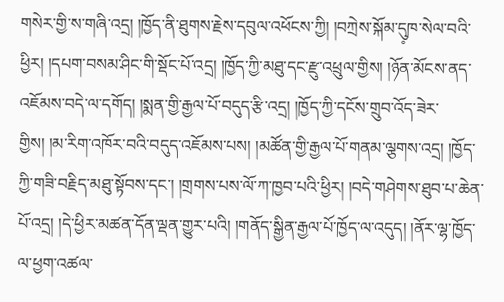གསེར་གྱི་ས་གཞི་འདྲ། །ཁྱོད་ནི་ཐུགས་རྗེས་དབུལ་འཕོངས་ཀྱི། །བཀྲེས་སྐོམ་དུ༷ཁ་སེལ་བའི་ཕྱིར། །དཔག་བསམ་ཤིང་གི་སྡོང་པོ་འདྲ། །ཁྱོད་ཀྱི་མཐུ་དང་རྫུ་འཕྲུལ་གྱིས། །ཉོན་མོངས་ནད་འཇོམས་བདེ་ལ་དགོད། །སྨན་གྱི་རྒྱལ་པོ་བདུད་རྩི་འདྲ། །ཁྱོད་ཀྱི་དངོས་གྲུབ་འོད་ཟེར་གྱིས། །མ་རིག་འཁོར་བའི་བདུད་འཇོམས་པས། །མཚོན་གྱི་རྒྱལ་པོ་གནམ་ལྕགས་འདྲ། །ཁྱོད་ཀྱི་གཟི་བརྗིད་མཐུ་སྟོབས་དང་། །གྲགས་པས་ལོ་ཀ་ཁྱབ་པའི་ཕྱིར། །བདེ་གཤེགས་ཐུབ་པ་ཆེན་པོ་འདྲ། །དེ་ཕྱིར་མཚན་དོན་ལྡན་གྱུར་པའི། །གནོད་སྒྱིན་རྒྱལ་པོ་ཁྱོད་ལ་འདུད། །ནོར་ལྷ་ཁྱོད་ལ་ཕྱག་འཚལ་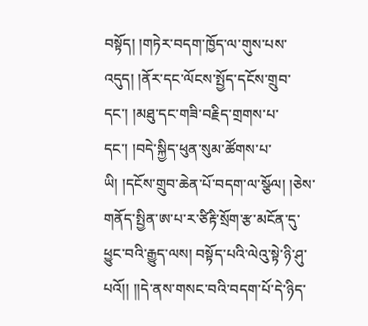བསྟོད། །གཏེར་བདག་ཁྱོད་ལ་གུས་པས་འདུད། །ནོར་དང་ལོངས་སྤྱོད་དངོས་གྲུབ་དང་། །མཐུ་དང་གཟི་བརྗིད་གྲགས་པ་དང་། །བདེ་སྐྱིད་ཕུན་སུམ་ཚོགས་པ་ཡི། །དངོས་གྲུབ་ཆེན་པོ་བདག་ལ་སྩོལ། །ཅེས་གནོད་སྤྱིན་ཨ་པ་ར་ཙིརྟི་སྲོག་རྩ་མངོན་དུ་ཕྱུང་བའི་རྒྱུད་ལས། བསྟོད་པའི་ལེའུ་སྟེ་ཉི་ཤུ་པའོ།། །།དེ་ནས་གསང་བའི་བདག་པོ་དེ་ཉིད་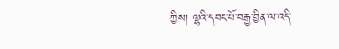ཀྱིས། ལྷའི་དབང་པོ་བརྒྱ་བྱིན་ལ་འདི་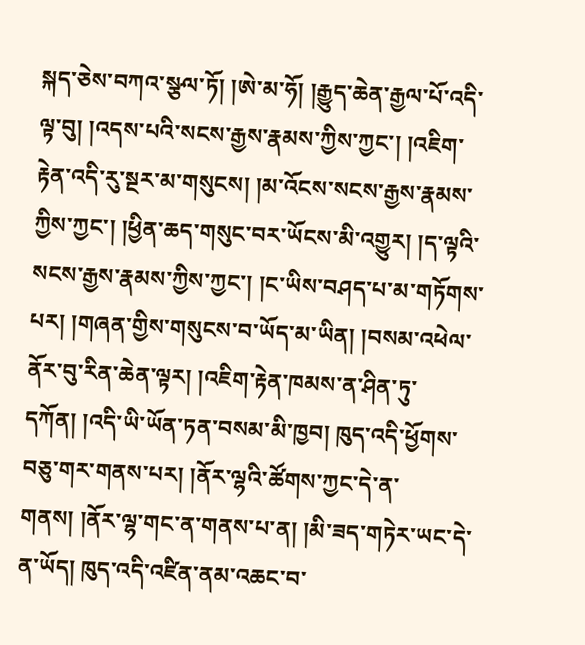སྐད་ཅེས་བཀའ་སྩལ་ཏོ། །ཨེ་མ་ཧོ། །རྒྱུད་ཆེན་རྒྱལ་པོ་འདི་ལྟ་བུ། །འདས་པའི་སངས་རྒྱས་རྣམས་ཀྱིས་ཀྱང་། །འཇིག་རྟེན་འདི་རུ་སྔར་མ་གསུངས། །མ་འོངས་སངས་རྒྱས་རྣམས་ཀྱིས་ཀྱང་། །ཕྱིན་ཆད་གསུང་བར་ཡོངས་མི་འགྱུར། །ད་ལྟའི་སངས་རྒྱས་རྣམས་ཀྱིས་ཀྱང་། །ང་ཡིས་བཤད་པ་མ་གཏོགས་པར། །གཞན་གྱིས་གསུངས་བ་ཡོད་མ་ཡིན། །བསམ་འཕེལ་ནོར་བུ་རིན་ཆེན་ལྟར། །འཇིག་རྟེན་ཁམས་ན་ཤིན་ཏུ་དཀོན། །འདི་ཡི་ཡོན་ཏན་བསམ་མི་ཁྱབ། ཁུད་འདི་ཕྱོགས་བཅུ་གར་གནས་པར། །ནོར་ལྷའི་ཚོགས་ཀྱང་དེ་ན་གནས། །ནོར་ལྷ་གང་ན་གནས་པ་ན། །མི་ཟད་གཏེར་ཡང་དེ་ན་ཡོད། ཁུད་འདི་འཛིན་ནམ་འཆང་བ་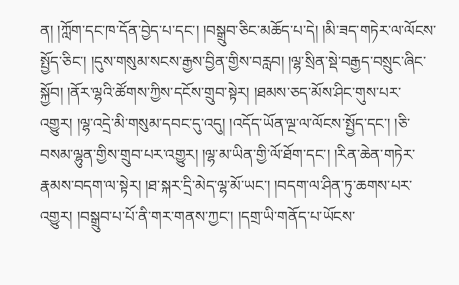ན། །ཀློག་དང་ཁ་དོན་བྱེད་པ་དང་། །བསྒྲུབ་ཅིང་མཆོད་པ་དེ། །མི་ཟད་གཏེར་ལ་ལོངས་སྤྱོད་ཅིང་། །དུས་གསུམ་སངས་རྒྱས་བྱིན་གྱིས་བརླབ། །ལྷ་སྲིན་སྡེ་བརྒྱད་བསྲུང་ཞིང་སྐྱོབ། །ནོར་ལྷའི་ཚོགས་ཀྱིས་དངོས་གྲུབ་སྟེར། །ཐམས་ཅད་མོས་ཤིང་གུས་པར་འགྱུར། །ལྷ་འདྲེ་མི་གསུམ་དབང་དུ་འདུ། །འདོད་ཡོན་ལྔ་ལ་ལོངས་སྤྱོད་དང་། །ཅི་བསམ་ལྷུན་གྱིས་གྲུབ་པར་འགྱུར། །ལྷ་མ་ཡིན་གྱི་ལོ་ཐོག་དང་། །རིན་ཆེན་གཏེར་རྣམས་བདག་ལ་སྟེར། །ཐ་སྐར་དྲི་མེད་ལྷ་མོ་ཡང་། །བདག་ལ་ཤིན་ཏུ་ཆགས་པར་འགྱུར། །བསྒྲུབ་པ་པོ་ནི་གར་གནས་ཀྱང་། །དགྲ་ཡི་གནོད་པ་ཡོངས་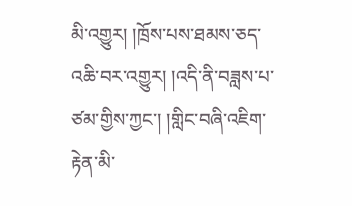མི་འགྱུར། །ཁྲོས་པས་ཐམས་ཅད་འཆི་བར་འགྱུར། །འདི་ནི་བཟླས་པ་ཙམ་གྱིས་ཀྱང་། །གླིང་བཞི་འཇིག་རྟེན་མི་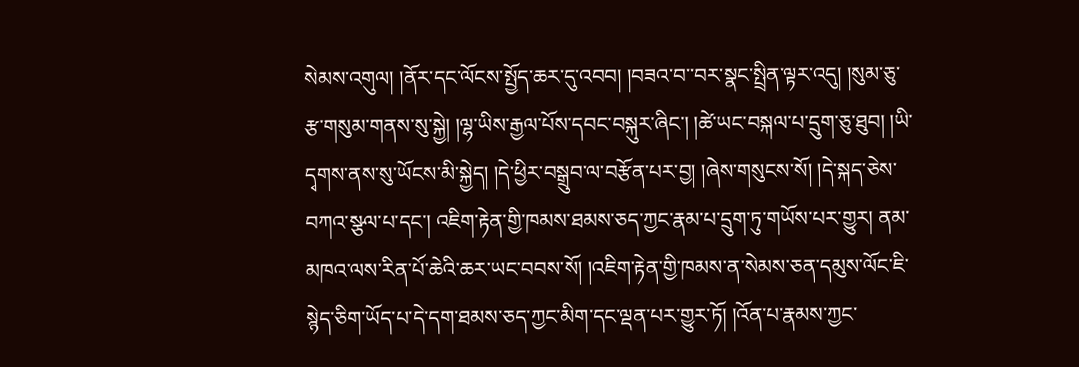སེམས་འགུལ། །ནོར་དང་ལོངས་སྤྱོད་ཆར་དུ་འབབ། །བཟའ་བ་་བར་སྣང་སྤྲིན་ལྟར་འདུ། །སུམ་ཅུ་རྩ་གསུམ་གནས་སུ་སྐྱེ། །ལྷ་ཡིས་རྒྱལ་པོས་དབང་བསྐུར་ཞིང་། །ཚེ་ཡང་བསྐལ་པ་དྲུག་ཅུ་ཐུབ། །ཡི་དྭགས་ནས་སུ་ཡོངས་མི་སྐྱེད། །དེ་ཕྱིར་བསྒྲུབ་ལ་བརྩོན་པར་བྱ། །ཞེས་གསུངས་སོ། །དེ་སྐད་ཅེས་བཀའ་སྩལ་པ་དང་། འཇིག་རྟེན་གྱི་ཁམས་ཐམས་ཅད་ཀྱང་རྣམ་པ་དྲུག་ཏུ་གཡོས་པར་གྱུར། ནམ་མཁའ་ལས་རིན་པོ་ཆེའི་ཆར་ཡང་བབས་སོ། །འཇིག་རྟེན་གྱི་ཁམས་ན་སེམས་ཅན་དམུས་ལོང་ཇི་སྙེད་ཅིག་ཡོད་པ་དེ་དག་ཐམས་ཅད་ཀྱང་མིག་དང་ལྡན་པར་གྱུར་ཏོ། །འོན་པ་རྣམས་ཀྱང་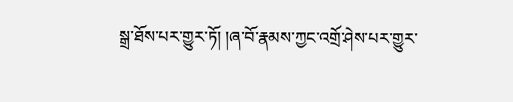སྒྲ་ཐོས་པར་གྱུར་ཏོ། །ཞ་བོ་རྣམས་ཀྱང་འགྲོ་ཤེས་པར་གྱུར་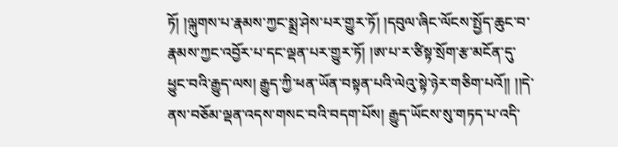ཏོ། །ལྐུགས་པ་རྣམས་ཀྱང་སྨྲ་ཤེས་པར་གྱུར་ཏོ། །དབུལ་ཞིང་ལོངས་སྤྱོད་ཆུང་བ་རྣམས་ཀྱང་འབྱོར་པ་དང་ལྡན་པར་གྱུར་ཏོ། །ཨ་པ་ར་ཙིསྟ་སྲོག་རྩ་མངོན་དུ་ཕྱུང་བའི་རྒྱུད་ལས། རྒྱུད་ཀྱི་ཕན་ཡོན་བསྟན་པའི་ལེའུ་སྟེ་ཉེར་གཅིག་པའོ།། །།དེ་ནས་བཅོམ་ལྡན་འདས་གསང་བའི་བདག་པོས། རྒྱུད་ཡོངས་སུ་གཏད་པ་འདི་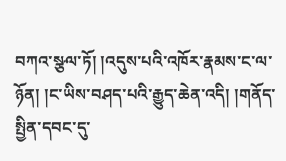བཀའ་སྩལ་ཏོ། །འདུས་པའི་འཁོར་རྣམས་ང་ལ་ཉོན། །ང་ཡིས་བཤད་པའི་རྒྱུད་ཆེན་འདི། །གནོད་སྤྱིན་དབང་དུ་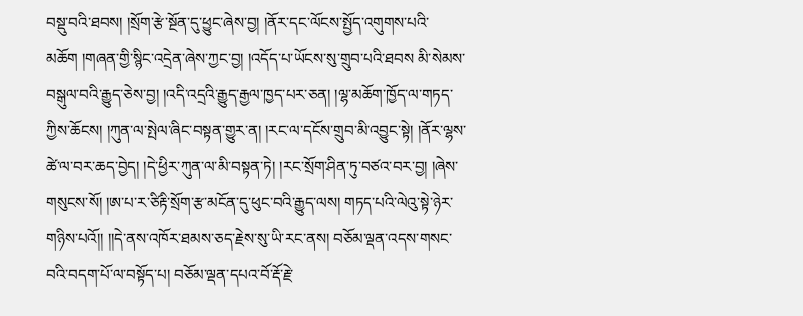བསྡུ་བའི་ཐབས། །སྲོག་རྩེ་སྔོན་དུ་ཕྱུང་ཞེས་བྱ། །ནོར་དང་ལོངས་སྤྱོད་འགུགས་པའི་མཆོག །གཞན་གྱི་སྙིང་འདྲེན་ཞེས་ཀྱང་བྱ། །འདོད་པ་ཡོངས་སུ་གྲུབ་པའི་ཐབས མི་སེམས་བསྒུལ་བའི་རྒྱུད་ཅེས་བྱ། །འདི་འདྲའི་རྒྱུད་རྒྱལ་ཁྱད་པར་ཅན། །ལྷ་མཆོག་ཁྱོད་ལ་གཏད་ཀྱིས་ཆོངས། །ཀུན་ལ་སྤེལ་ཞིང་བསྟན་གྱུར་ན། །རང་ལ་དངོས་གྲུབ་མི་འབྱུང་སྟེ། །ནོར་ལྷས་ཚེ་ལ་བར་ཆད་བྱེད། །དེ་ཕྱིར་ཀུན་ལ་མི་བསྟན་ཏེ། །རང་སྲོག་ཤིན་ཏུ་བཙའ་བར་བྱ། །ཞེས་གསུངས་སོ། །ཨ་པ་ར་ཙིརྟི་སྲོག་རྩ་མངོན་དུ་ཕུང་བའི་རྒྱུད་ལས། གཏད་པའི་ལེའུ་སྟེ་ཉེར་གཉིས་པའོ།། །།དེ་ནས་འཁོར་ཐམས་ཅད་རྗེས་སུ་ཡི་རང་ནས། བཅོམ་ལྡན་འདས་གསང་བའི་བདག་པོ་ལ་བསྟོད་པ། བཅོམ་ལྡན་དཔའ་བོ་རྡོ་རྗེ་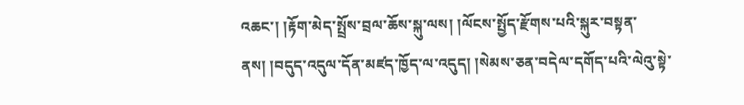འཆང་། །རྟོག་མེད་སྤྲོས་བྲལ་ཆོས་སྐུ་ལས། །ལོངས་སྤྱོད་རྫོགས་པའི་སྐུར་བསྟན་ནས། །བདུད་འདུལ་དོན་མཛད་ཁྱོད་ལ་འདུད། །སེམས་ཅན་བདེལ་དགོད་པའི་ལེའུ་སྟེ་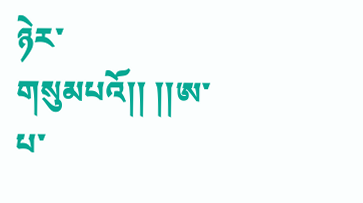ཉེར་གསུམཔའོ།། །།ཨ་པ་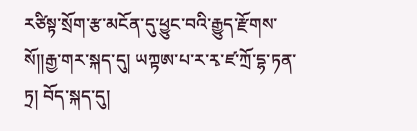རཙིསྟ་སྲོག་རྩ་མངོན་དུ་ཕྱུང་བའི་རྒྱུད་རྫོགས་སོ།།རྒྱ་གར་སྐད་དུ། ཡཀྟཨ་པ་ར་རྭ་ཛ་ཀྲོ་དྷ་ཏན་ཏྲ། བོད་སྐད་དུ།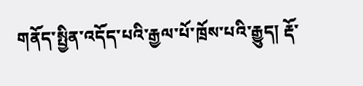གནོད་སྤྱིན་འདོད་པའི་རྒྱལ་པོ་ཁྲོས་པའི་རྒྱུད། རྡོ་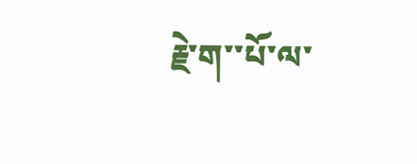རྗེ་ག་་པོ་ལ་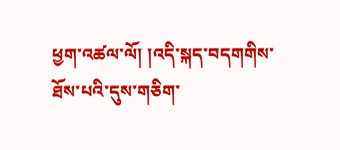ཕྱག་འཚལ་ལོ། །འདི་སྐད་བདགགིས་ཐོས་པའི་དུས་གཅིག་